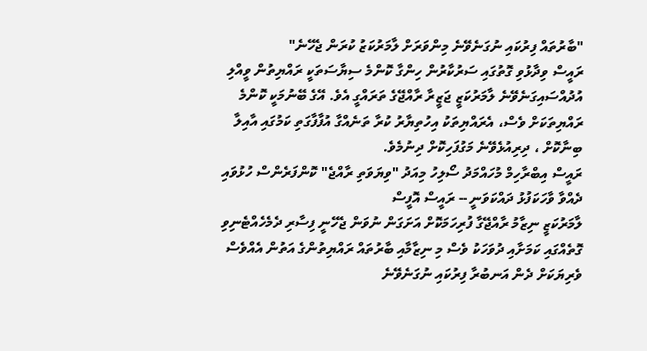"ބާރުތައް ފިރުކައި ނުގަނެވޭނެ މިންވަރަށް ލާމަރުކަޒު ކުރަން ޖެހޭނެ"
ރައީސް ވިދާޅުވި ގޮތުގައި ސަރުކާރުން ހިންގާ ކޮންމެ ސިޔާސަތަކީ ރައްޔިތުން ވީއްލި އުދުއްސައިގަނެވޭނެ ލާމަރުކަޒީ ޖަޒީރާ ރާއްޖޭގެ ތަރައްގީ އެވެ. އޭގެ ބޭނުމަކީ ކޮންމެ ރައްޔިތަކަށް ވެސް، އެރައްޔިތަކު އިހުތިޔާރު ކުރާ ތަނެއްގާ އުފާފާގަތި ކަމުގައި އާއިލާ ބިނާކޮށް ، ދިރިއުޅެވޭނެ މަގުފަހިކޮށް ދިނުމެވެ.
ރައީސް އިބްރާހިމް މުހައްމަދު ސޯލިހު މިއަދު "ވިޔަވަތި ރާއްޖެ" ކޮންފަރެންސް ހުޅުވައި ދެއްވާ ވާހަކަފުޅު ދައްކަވަނީ -- ރައީސް އޮފީސް
ލާމަރުކަޒީ ނިޒާމު ރާއްޖޭގާ ފުރިހަމަކޮށް އަށަގަން ނުވަން ޖެހޭނީ ފިސާރި ދެމެހެއްޓެނިވި ގޮތެއްގައި ކަމަށާއި ދުވަހަކު ވެސް މި ނިޒާމާއި ބާރުތައް ރައްޔިތުންގެ އަތުން އެއްވެސް ވެރިޔަކަށް ދެން އަނބުރާ ފިރުކައި ނުގަނެވޭނެ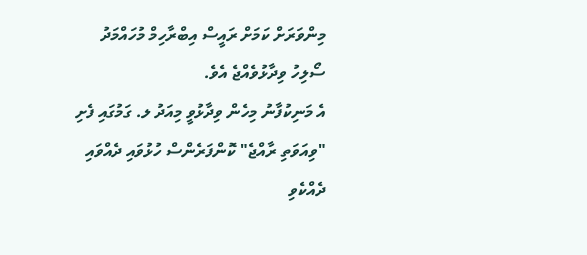މިންވަރަށް ކަމަށް ރައީސް އިބްރާހިމް މުހައްމަދު ސޯލިހު ވިދާޅުވެއްޖެ އެވެ.
އެ މަނިކުފާނު މިހެން ވިދާޅުވީ މިއަދު ލ. ގަމުގައި ފެށި "ވިއަވަތި ރާއްޖެ" ކޮންފަރެންސް ހުޅުވައި ދެއްވައި ދެއްކެވި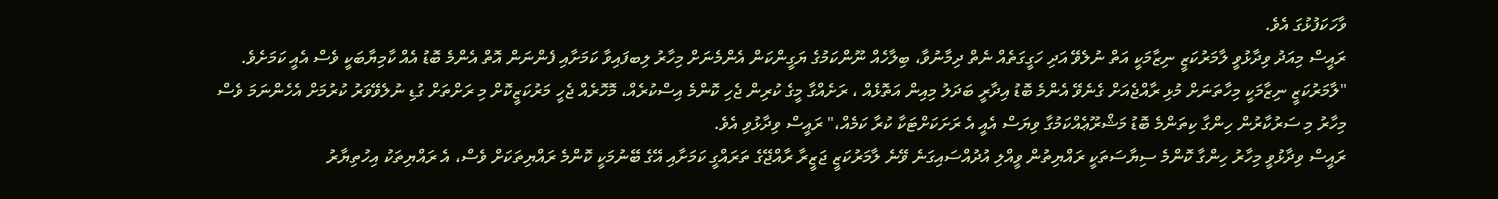ވާހަކަފުޅުގަ އެވެ.
ރައީސް މިއަދު ވިދާޅުވީ ލާމަރުކަޒީ ނިޒާމަކީ އަތް ނުލެވޭ އަދި ހަގީގަތެއް ނެތް ދިމާނުވާ، ބިލާހެއް ނޫންކަމުގެ ޔަގީންކަން އެންމެނަށް މިހާރު ލިބފައިވާ ކަމަށާއި ފެންނަން އޮތް އެންމެ ބޮޑު އެއް ކާމިޔާބަކީ ވެސް އެއީ ކަމަށެވެ.
"ލާމަރުކަޒީ ނިޒާމަކީ މިހާތަނަށް މުޅި ރާއްޖެއަށް ގެނެވޭ އެންމެ ބޮޑު އިދާރީ ބަދަލު މިއިން އަތޮޅެއް ، ރަށެއްގާ މީގެ ކުރިން ޖެހި ކޮންމެ އިސްކުރެއް، މޮހޮރެއް ޖެހީ މަރުކަޒީކޮށް މި ރަށްތަށް ގުޑި ނުލެވޭވަރު ކުރުމަށް އެހެންނަމަ ވެސް މިހާރު މި ސަރުކާރުން ހިންގާ ކިތަންމެ ބޮޑު މަޝްރޫޢެއްކަމުގާ ވިޔަސް އެއީ އެ ރަށަކަށްޓަކާ ކުރާ ކަމެއް،" ރައީސް ވިދާޅުވި އެވެ.
ރައީސް ވިދާޅުވީ މިހާރު ހިންގާ ކޮންމެ ސިޔާސަތަކީ ރައްޔިތުން ވީއްލި އުދުއްސައިގަނެ ވޭނެ ލާމަރުކަޒީ ޖަޒީރާ ރާއްޖޭގެ ތަރައްގީ ކަމަށާއި އޭގެ ބޭނުމަކީ ކޮންމެ ރައްޔިތަކަށް ވެސް، އެ ރައްޔިތަކު އިހުތިޔާރު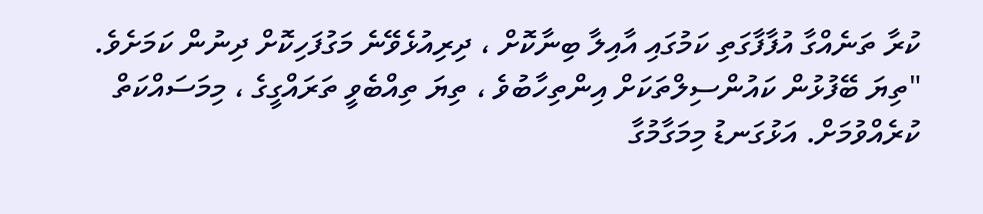ކުރާ ތަނެއްގާ އުފާފާގަތި ކަމުގައި އާއިލާ ބިނާކޮށް ، ދިރިއުޅެވޭނެ މަގުފަހިކޮށް ދިނުން ކަމަށެވެ.
"ތިޔަ ބޭފުޅުން ކައުންސިލްތަކަށް އިންތިހާބުވެ ، ތިޔަ ތިއްބެވީ ތަރައްގީގެ ، މިމަސައްކަތް ކުރެއްވުމަށް. އަޅުގަނޑު މިމަގާމުގާ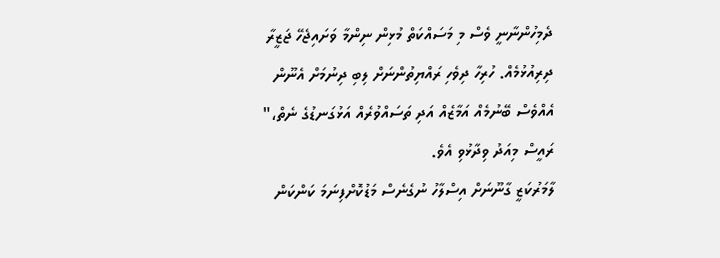ދެމިހުންނާނީ ވެސް މި މަސައްކަތް މުޅިން ނިންމާ ވަށައިޖެހޭ ޖަޒީރާ ދިރިއުޅުމެއް. ހުރިހާ ދިވެހި ރައްޔިތުންނަށް ލިބި ދިނުމަށް އެނޫން އެއްވެސް ބޭނުމެއް އަމާޒެއް އަދި ތަސައްވުރެއް އަޅުގަނޑުގެ ނެތް،" ރައީސް މިއަދު ވިދާޅުވި އެވެ.
ލާމަރުކަޒީ ގާނޫނަށް އިސްލާހު ނުގެނެސް މަޑުކޮށްފިނަމަ ކަންކަން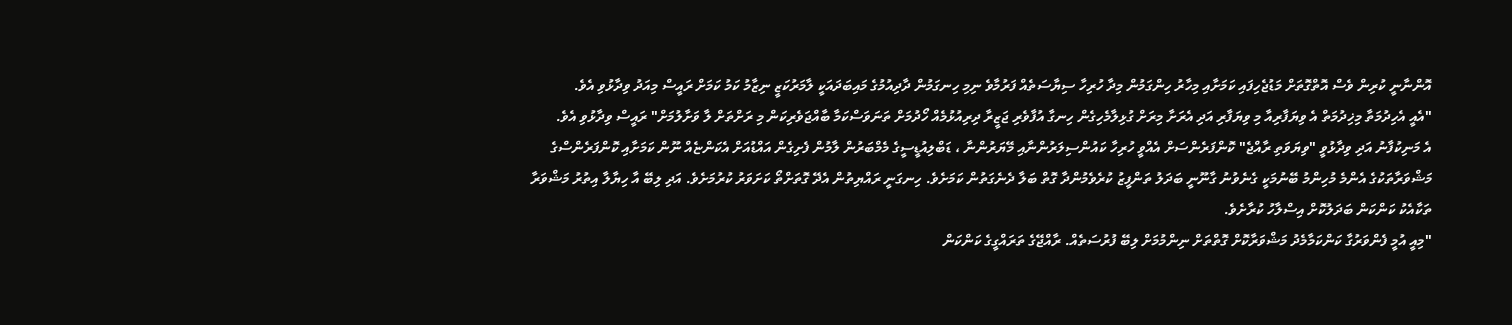އޮންނާނީ ކުރިން ވެސް އޮތްގޮތަށް މަޑުޖެހިފައި ކަމަށާއި މިހާރު ހިންގަމުން މިދާ ހުރިހާ ސިޔާސަތެއް ފަރުމާވެ ނިމި ހިނގަމުން ދާދިއުމުގެ މައިބަދައަކީ ލާމަރުކަޒީ ނިޒާމު ކަމު ކަމަށް ރައީސް މިއަދު ވިދާޅުވި އެވެ.
"އެއީ އެހިދުމަތާ މިޚިދުމަތް އެ ވިޔަފާރިއާ މި ވިޔަފާރި އަދި އެރަށާ މިރަށް ގުޅިލާމެހިގެން ހިނގާ އުފާވެރި ޖަޒީރާ ދިރިއުޅުމެއް ހޯދުމަށް ތަނަވަސްކަމާ ބާއްޖަވެރިކަން މި ރަށްތަށް ލާ ވަށާލުމަށް" ރައީސް ވިދާޅުވި އެވެ.
އެ މަނިކުފާނު އަދި ވިދާޅުވީ "ވިޔަވަތި ރާއްޖެ" ކޮންފަރެންސަށް އެއްވީ ހުރިހާ ކައުންސިލަރުންނާއި މޭޔަރުންނާ ، ޑަބްލިއުޑީސީގެ މެމްބަރުން ލާމުން ފެށިގެން އައްޑުއަށް އެކަންޏެއް ނޫން ކަމަށާއި ކޮންފަރެންސްގެ މަޝްވަރާތަކުގެ އެންމެ މުހިންމު ބޭނުމަކީ ގެނެވުނު ގާނޫނީ ބަދަލު ތަންފީޒު ކުރެވެމުންދާ ގޮތް ބަލާ ދެނެގަތުން ކަމަށެވެ. ހިނގަނީ ރައްޔިތުން އެދޭ ގޮތަށްތޯ ކަށަވަރު ކުރުމަށެވެ. އަދި ލިބޭ އާ ހިޔާލާ އިތުރު މަޝްވަރާ ތަކާއެކު ކަންކަން ބަދަލުކޮށް އިސްލާހު ކުރާށެވެ.
"މިއީ އުމީ ފެންވަރުގާ ކަންކަމާމެދު މަޝްވަރާކޮށް ގޮތްތަށް ނިންމުމަށް ލިބޭ ފުރުސަތެއް. ރާއްޖޭގެ ތަރައްގީގެ ކަންކަން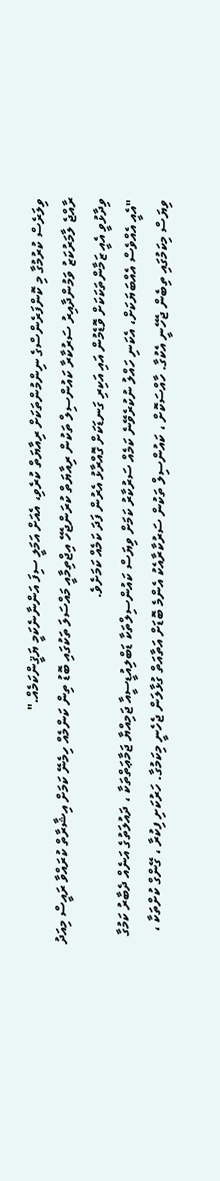ވިލަރެސް ކުރުމުގާ މި ކޮންފަރެންސްގެ ނިންމުންތަކަށް ރިއާޔަތް ކުރެވި، އެއަށް އަމަލީ ސިފަ އަންނާނެކަމީ ޔަޤީންކަމެއް."
ރާއްޖެ ލާމަރުކަޒު ވަމުންދާއިރު ސަރުކާރާ ކައުންސިލް ތަކުން ރިއާޔަތް ކުރަންޖެހޭ އިޖްތިމާއީ މައްސަލަ ތަކުގައި ބޮޑު ތިން ކަންމެއް ހިމެނޭ ކަމަށް އިޝާރާތް ކުރައްވާ ރައީސް މިއަދު ވިދާޅުވީ އެއީ ޒަމާންތަކަކަށް ވޮޑެމުން އައި އަކިރި ގަނޑަކަށް ގޮއްރާޅު އެރުން ފަދަ ކަމެއް ކަމަށެވެ.
"އެއީ އެއްވެސް އެއްބަޔަކަށް، އެކަނި ހައްލު ނުކުރެވޭނެ ކަމެއް ސަރުކާރު ކަމަށް ވިޔަސް ކައުންސިލްތަކާ ޑަބްލިއުޑީސީއާ ޖަމިއްޔާ ޖަމާޢަތްތަކާ ، ދައުލަތުގެ އަނެއް ދެބާރު ކަމުގާ ވިޔަސް މިކަމުގައި ތިބެން ޖެހޭނީ އެކުގާ. ހާއްސަކޮށް ، ކައުންސިލް ތަކުން ސަރުކާރާއެކު އެންމެ ބޮޑަށް އަތާއަތް ގުޅާލަން ޖެހެނީ މިކަމުގާ. ހަރުކަށި ފިކުރާ ، ގޭންގް ކުށްތަކާ ،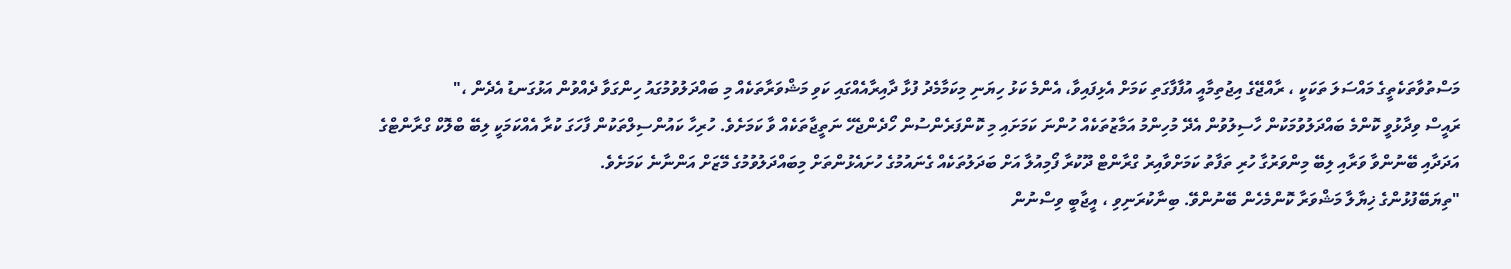މަސްތުވާތަކެތީގެ މައްސަލަ ތަކަކީ ، ރާއްޖޭގެ އިޖުތިމާއީ އުފާފާގަތި ކަމަށް އެޅިފައިވާ، އެންމެ ކަޅު ހިޔަނި މިކަމާމެދު ފުޅާ ދާއިރާއެއްގައި ކަވި މަޝްވަރާތަކެއް މި ބައްދަލުވުމުގައު ހިންގަވާ ދެއްވުން އަޅުގަނޑު އެދެން ،"
ރައީސް ވިދާޅުވީ ކޮންމެ ބައްދަލުވުމަކުން ހާސިލުވުން އެދޭ މުހިންމު އަމާޒުތަކެއް ހުންނަ ކަމަށައި މި ކޮންފަރެންސުން ހޯދެންޖެހޭ ނަތީޖާތަކެއް ވާ ކަމަށެވެ. ހުރިހާ ކައުންސިލްތަކުން ފާހަގަ ކުރާ އެއްކަމަކީ ލިބޭ ބްލޮކް ގްރާންޓްގެ އަދަދާއި ބޭނުންވާ ވަރާއި ލިބޭ މިންވަރުގާ ހުރި ތަފާތު ކަމަށްވާއިރު ގްރާންޓް ދޫކުރާ ފޯމިއުލާ އަށް ބަދަލުތަކެއް ގެނައުމުގެ ހުށައެޅުންތަށް މިބައްދަލުވުމުގެ މޭޒަށް އަންނާނެ ކަމަށެވެ.
"ތިޔަބޭފުޅުންގެ ޚިޔާލާ މަޝްވަރާ ކޮންމެހެން ބޭނުންވޭ. ބިނާކުރަނިވި ، އީޖާބީ ވިސްނުން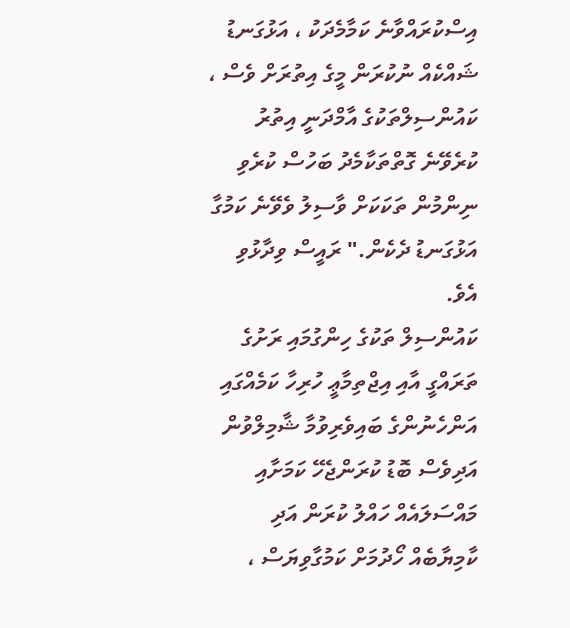އިސްކުރައްވާނެ ކަމާމެދަކު ، އަޅުގަނޑު ޝައްކެއް ނުކުރަން މީގެ އިތުރަށް ވެސް ، ކައުންސިލްތަކުގެ އާމްދަނީ އިތުރު ކުރެވޭނެ ގޮތްތަކާމެދު ބަހުސް ކުރެވި ނިންމުން ތަކަކަށް ވާސިލު ވެވޭނެ ކަމުގާ އަޅުގަނޑު ދެކެން." ރައީސް ވިދާޅުވި އެވެ.
ކައުންސިލް ތަކުގެ ހިންގުމައި ރަށުގެ ތަރައްގީ އާއި އިޖްތިމާޢީ ހުރިހާ ކަމެއްގައި އަންހެނުންގެ ބައިވެރިވުމާ ޝާމިލްވުން އަދިވެސް ބޮޑު ކުރަންޖެހޭ ކަމަށާއި މައްސަލައެއް ހައްލު ކުރަން އަދި ކާމިޔާބެއް ހޯދުމަށް ކަމުގާވިޔަސް ،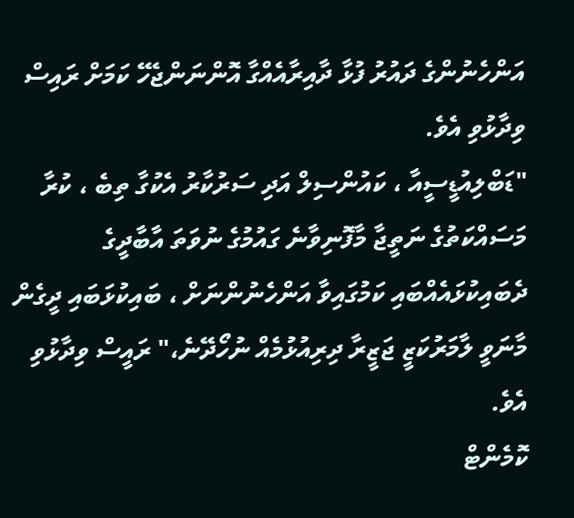އަންހެނުންގެ ދައުރު ފުޅާ ދާއިރާއެއްގާ އޮންނަންޖެހޭ ކަމަށް ރައިސް ވިދާޅުވި އެވެ.
"ޑަބްލިއުޑީސީއާ ، ކައުންސިލް އަދި ސަރުކާރު އެކުގާ ތިބެ ، ކުރާ މަސައްކަތުގެ ނަތީޖާ މާފޮނިވާނެ ގައުމުގެ ނުވަތަ އާބާދީގެ ދެބައިކުޅައެއްބައި ކަމުގައިވާ އަންހެނުންނަށް ، ބައިކުޅަބައި ދީގެން މާނަވީ ލާމަރުކަޒީ ޖަޒީރާ ދިރިއުޅުމެއް ނުހޯދޭނެ،" ރައީސް ވިދާޅުވި އެވެ.
ކޮމެންޓް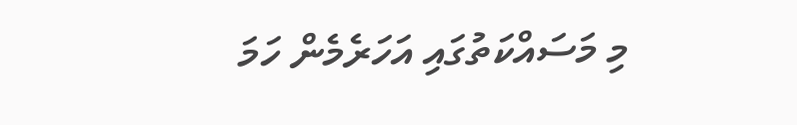މި މަސައްކަތުގައި އަހަރެމެން ހަމަ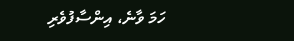ހަމަ ވާނެ، އިންސާފުވެރި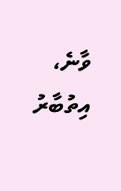ވާނެ، އިތުބާރު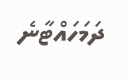ދަމަހައްޓާނެ